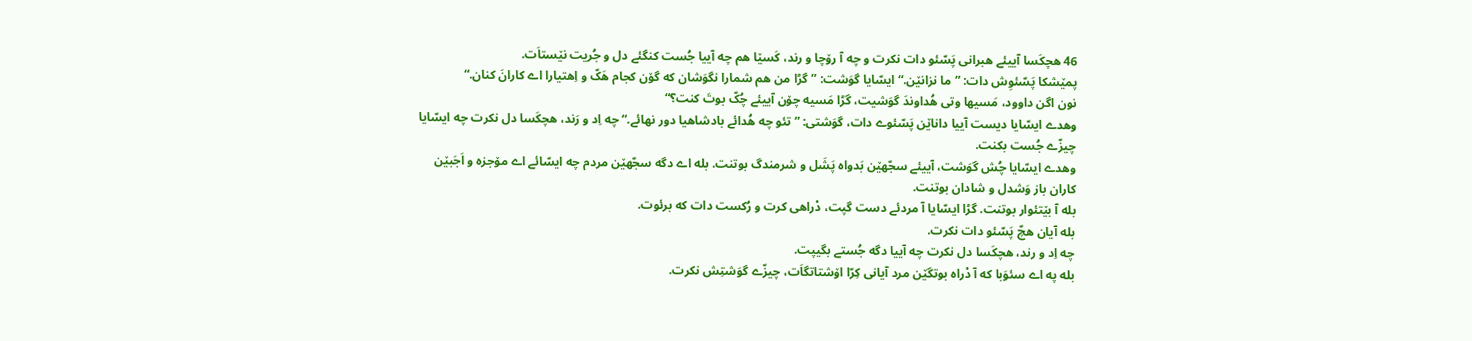46 هچکَسا آییئے هبرانی پَسّئو دات نکرت و چه آ رۆچا و رند، کَسێا هم چه آییا جُست کنگئے دل و جُریت نێستاَت.
پمێشکا پَسّئوِش دات: ”ما نزانێن.“ ایسّایا گوَشت: ”گڑا من هم شمارا نگوَشان که گۆن کجام هَکّ و اِهتیارا اے کارانَ کنان.“
نون اگن داوود، مَسیها وتی هُداوندَ گوَشیت، گڑا مَسیه چۆن آییئے چُکّ بوتَ کنت؟“
وهدے ایسّایا دیست آییا داناێن پَسّئوے دات، گوَشتی: ”تئو چه هُدائے بادشاهیا دور نهائے.“ چه اِد و رَند، هچکَسا دل نکرت چه ایسّایا چیزّے جُست بکنت.
وهدے ایسّایا چُش گوَشت، آییئے سجّهێن بَدواه پَشَل و شرمندگ بوتنت. بله اے دگه سجّهێن مردم چه ایسّائے اے مۆجزه و اَجَبێن کاران باز وَشدل و شادان بوتنت.
بله آ بێتئوار بوتنت. گڑا ایسّایا آ مردئے دست گپت، دْراهی کرت و رُکست دات که برئوت.
بله آیان هچّ پَسّئو دات نکرت.
چه اِد و رند، هچکَسا دل نکرت چه آییا دگه جُستے بگیپت.
بله په اے سئوَبا که آ دْراه بوتگێن مرد آیانی کِرّا اۆشتاتگاَت، چیزّے گوَشتِش نکرت.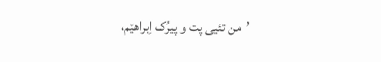’من تئیی پت و پیرُک اِبراهێم،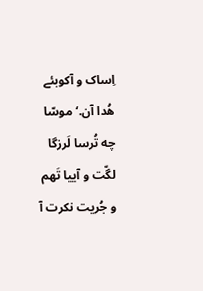اِساک و آکوبئے هُدا آن.‘ موسّا چه تُرسا لَرزگا لگّت و آییا تَهم و جُریت نکرت آ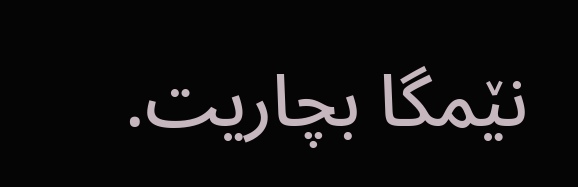نێمگا بچاریت.